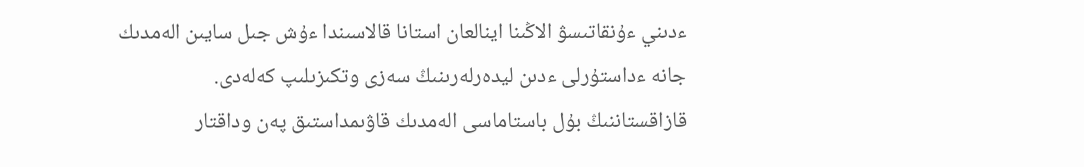ءدىني ءۇنقاتىسۋ الاڭىنا اينالعان استانا قالاسىندا ءۇش جىل سايىن الەمدىك جانە ءداستۇرلى ءدىن ليدەرلەرىنىڭ سەزى وتكىزىلىپ كەلەدى.
قازاقستاننىڭ بۇل باستاماسى الەمدىك قاۋىمداستىق پەن وداقتار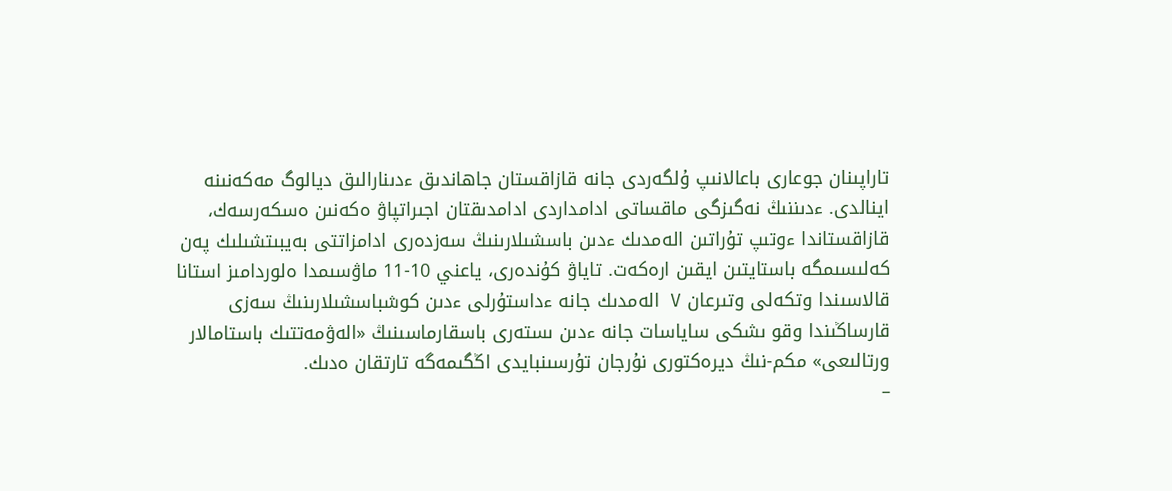تاراپىنان جوعارى باعالانىپ ۇلگەردى جانە قازاقستان جاھاندىق ءدىنارالىق ديالوگ مەكەنىنە اينالدى. ءدىننىڭ نەگىزگى ماقساتى ادامداردى ادامدىقتان اجىراتپاۋ ەكەنىن ەسكەرسەك، قازاقستاندا ءوتىپ تۇراتىن الەمدىك ءدىن باسشىلارىنىڭ سەزدەرى ادامزاتتى بەيبىتشىلىك پەن كەلىسىمگە باستايتىن ايقىن ارەكەت. تاياۋ كۇندەرى، ياعني 10-11 ماۋسىمدا ەلوردامىز استانا قالاسىندا وتكەلى وتىرعان V الەمدىك جانە ءداستۇرلى ءدىن كوشباسشىلارىنىڭ سەزى قارساڭىندا وقو ىشكى ساياسات جانە ءدىن ىستەرى باسقارماسىنىڭ «الەۋمەتتىك باستامالار ورتالىعى» مكم-نىڭ ديرەكتورى نۇرجان تۇرسىنبايدى اڭگىمەگە تارتقان ەدىك.
–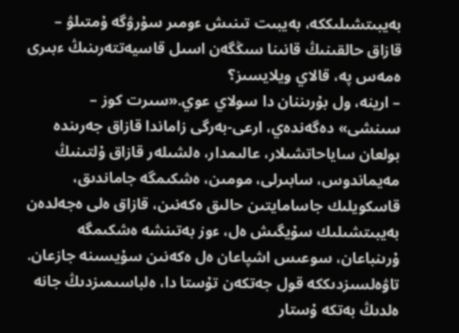بەيبىتشىلىككە، بەيبىت تىنىش ءومىر سۇرۋگە ۇمتىلۋ – قازاق حالقىنىڭ قانىنا سىڭگەن اسىل قاسيەتتەرىنىڭ ءبىرى ەمەس پە، قالاي ويلايسىز؟
– ارينە، ول بۇرىننان دا سولاي عوي.«سىرت كوز – سىنشى» دەگەندەي، ارعى-بەرگى زاماندا قازاق جەرىندە بولعان ساياحاتشىلار، عالىمدار، ەلشىلەر قازاق ۇلتىنىڭ مەيماندوس، سابىرلى، مومىن، ەشكىمگە جاماندىق، قاسكويلىك جاسامايتىن حالىق ەكەنىن، قازاق ەلى ەجەلدەن بەيبىتشىلىك سۇيگىش ەل، ءوز بەتىنشە ەشكىمگە ۇرىنباعان، سوعىس اشپاعان ەل ەكەنىن سۇيسىنە جازعان. تاۋەلسىزدىككە قول جەتكەن تۇستا دا، ەلباسىمىزدىڭ جانە ەلدىڭ بەتكە ۇستار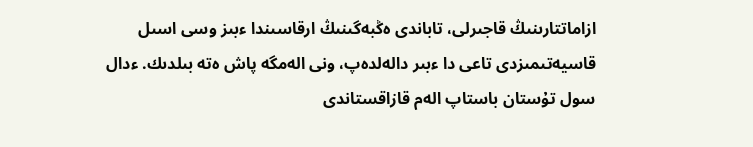ازاماتتارىنىڭ قاجىرلى، تاباندى ەڭبەگىنىڭ ارقاسىندا ءبىز وسى اسىل قاسيەتىمىزدى تاعى دا ءبىر دالەلدەپ، ونى الەمگە پاش ەتە بىلدىك. ءدال سول تۇستان باستاپ الەم قازاقستاندى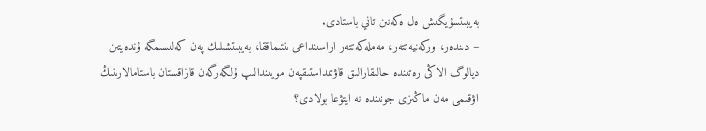بەيبىتسۇيگىش ەل ەكەنىن تاني باستادى.
– دىندەر، وركەنيەتتەر، مەملەكەتتەر اراسىنداعى ىنتىماققا، بەيبىتشىلىك پەن كەلىسىمگە ۇندەيتىن ديالوگ الاڭى رەتىندە حالىقارالىق قاۋىمداستىقپەن مويىندالىپ ۇلگەرگەن قازاقستان باستامالارىنىڭ اۋقىمى مەن ماڭىزى جونىندە نە ايتۋعا بولادى؟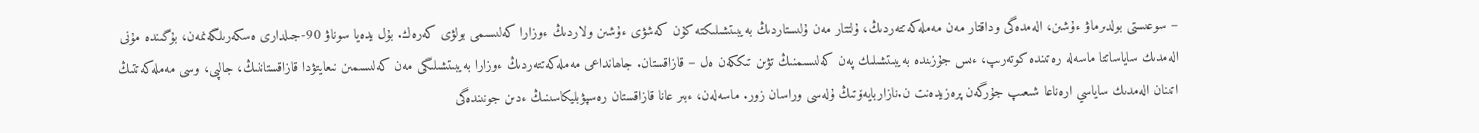– سوعىستى بولدىرماۋ ءۇشىن، الەمدەگى وداقتار مەن مەملەكەتتەردىڭ، ۇلتتار مەن ۇلىستاردىڭ بەيبىتشىلىكتە كۇن كەشۋى ءۇشىن ولاردىڭ ءوزارا كەلىسىمى بولۋى كەرەك. بۇل يدەيا سوناۋ 90-جىلدارى ەسكەرىلگەنمەن، بۇگىندە مۇنى الەمدىك ساياساتتا ماسەلە رەتىندە كوتەرىپ، ءىس جۇزىندە بەيبىتشىلىك پەن كەلىسىمنىڭ تۋىن تىككەن ەل – قازاقستان. جاھانداعى مەملەكەتتەردىڭ ءوزارا بەيبىتشىلىگى مەن كەلىسىمىن نىعايتۋدا قازاقستاننىڭ، جالپى، وسى مەملەكەتتىڭ اتىنان الەمدىك ساياسي ارەناعا شىعىپ جۇرگەن پرەزيدەنت ن.نازاربايەۆتىڭ ۇلەسى وراسان زور. ماسەلەن، ءبىر عانا قازاقستان رەسپۋبليكاسىنىڭ ءدىن جونىندەگى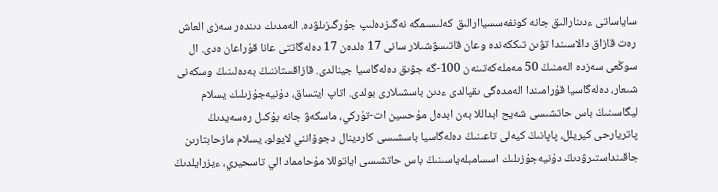ساياساتى ءدىنارالىق جانە كونفەسسياارالىق كەلىسىمگە نەگىزدەلىپ جۇرگىزىلۋدە. الەمدىك دىندەر سەزى العاش رەت قازاق دالاسىندا تۋىن تىككەندە وعان قاتىسۋشىلار سانى 17 ەلدەن 17 دەلەگاتتى عانا قۇراعان ەدى. ال سوڭعى سەزدە الەمنىڭ 50 مەملەكەتىنەن 100-گە جۋىق دەلەگاسيا جينالدى. قازاقستاننىڭ بەدەلىنىڭ وسكەنى شىعار، دەلەگاسيا قۇرامىندا الەمدەگى ىقپالدى ءدىن باسشىلارى بولدى. اتاپ ايتساق، دۇنيەجۇزىلىك يسلام ليگاسىنىڭ باس حاتشىسى شەيح ابداللا بەن ابدەل مۇحسين ات-تۇركي، ماسكەۋ جانە بۇكىل رەسەيدىڭ پاتريارحى كيريلل، پاپانىڭ كيەلى تاعىنىڭ دەلەگاسيا باسشىسى كاردينال دجوۆانني لايولو، يسلام مازحابتارىن جاقىنداستىرۋدىڭ دۇنيەجۇزىلىك اسسامبلەياسىنىڭ باس حاتشىسى اياتوللا مۇحامماد الي تاسحيري، ءيزرايلدىڭ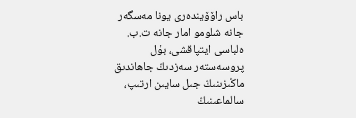باس راۆۆيندەرى يونا مەسگەر جانە شلومو امار جانە ت.ب. ەلباسى ايتپاقشى، بۇل پروسەستەر سەزدىڭ جاھاندىق ماڭىزىنىڭ جىل سايىن ارتىپ، سالماعىنىڭ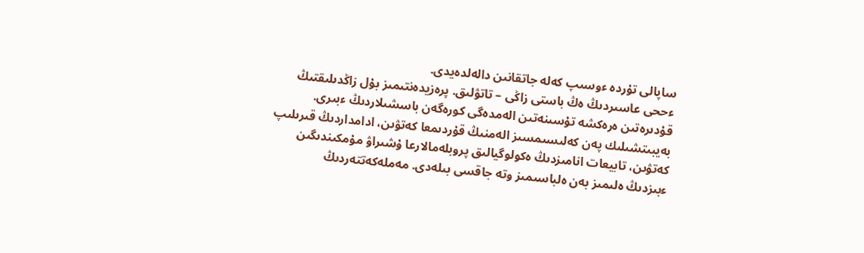ساپالى تۇردە ءوسىپ كەلە جاتقانىن دالەلدەيدى.
ءححى عاسىردىڭ ەڭ باستى زاڭى – تاتۋلىق. پرەزيدەنتىمىز بۇل زاڭدىلىقتىڭ قۇدىرەتىن ەرەكشە تۇسىنەتىن الەمدەگى كورەگەن باسشىلاردىڭ ءبىرى. بەيبىتشىلىك پەن كەلىسىمسىز الەمنىڭ قۇردىمعا كەتۋىن، ادامداردىڭ قىرىلىپ كەتۋىن، تابيعات انامىزدىڭ ەكولوگيالىق پروبلەمالارعا ۇشىراۋ مۇمكىندىگىن ءبىزدىڭ ەلىمىز بەن ەلباسىمىز وتە جاقسى بىلەدى. مەملەكەتتەردىڭ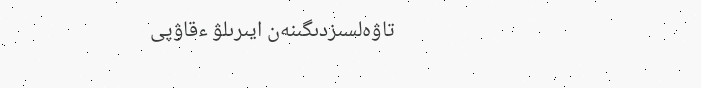تاۋەلسىزدىگىنەن ايىرىلۋ ءقاۋپى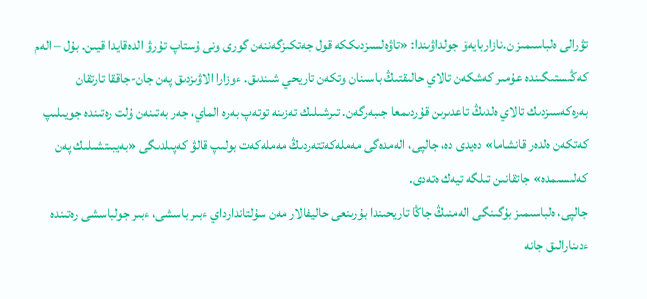تۋرالى ەلباسىمىز ن.نازاربايەۆ جولداۋىندا: «تاۋەلسىزدىككە قول جەتكىزگەننەن گورى ونى ۇستاپ تۇرۋ الدەقايدا قيىن. بۇل – الەم كەڭىستىگىندە عۇمىر كەشكەن تالاي حالىقتىڭ باسىنان وتكەن تاريحي شىندىق. ءوزارا الاۋىزدىق پەن جان-جاققا تارتقان بەرەكەسىزدىك تالاي ەلدىڭ تاعدىرىن قۇردىمعا جىبەرگەن. تىرشىلىك تەزىنە توتەپ بەرە الماي، جەر بەتىنەن ۇلت رەتىندە جويىلىپ كەتكەن ەلدەر قانشاما» دەيدى دە، جالپى، الەمدەگى مەملەكەتتەردىڭ مەملەكەت بولىپ قالۋ كەپىلدىگى «بەيبىتشىلىك پەن كەلىسىمدە» جاتقانىن تىلگە تيەك ەتەدى.
جالپى، ەلباسىمىز بۇگىنگى الەمنىڭ جاڭا تاريحىندا بۇرىنعى حاليفالار مەن سۇلتاندارداي ءبىر باسشى، ءبىر جولباسشى رەتىندە ءدىنارالىق جانە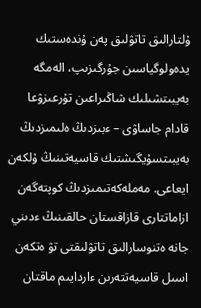ۇلتارالىق تاتۋلىق پەن ۇندەستىك يدەولوگياسىن جۇرگىزىپ، الەمگە بەيبىتشىلىك شاڭىراعىن تۇرعىزۋعا قادام جاساۋى – ءبىزدىڭ ەلىمىزدىڭ بەيبىتسۇيگىشتىك قاسيەتىنىڭ ۇلكەن ايعاعى. مەملەكەتىمىزدىڭ كوپتەگەن ازاماتتارى قازاقستان حالقىنىڭ ءدىني جانە ەتنوسارالىق تاتۋلىقتى تۋ ەتكەن اسىل قاسيەتتەرىن ءاردايىم ماقتان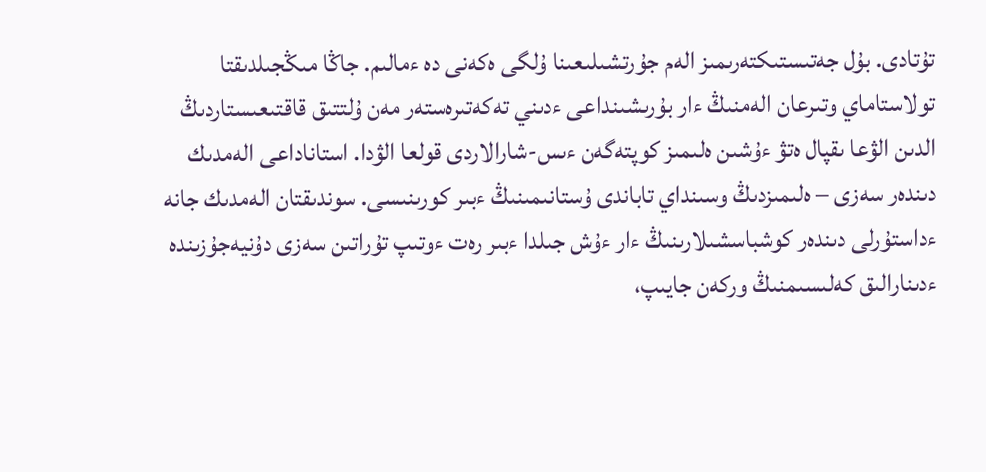تۇتادى. بۇل جەتىستىكتەرىمىز الەم جۇرتشىلىعىنا ۇلگى ەكەنى دە ءمالىم. جاڭا مىڭجىلدىقتا تولاستاماي وتىرعان الەمنىڭ ءار بۇرىشىنداعى ءدىني تەكەتىرەستەر مەن ۇلتتىق قاقتىعىستاردىڭ الدىن الۋعا ىقپال ەتۋ ءۇشىن ەلىمىز كوپتەگەن ءىس-شارالاردى قولعا الۋدا. استاناداعى الەمدىك دىندەر سەزى – ەلىمىزدىڭ وسىنداي تاباندى ۇستانىمىنىڭ ءبىر كورىنىسى. سوندىقتان الەمدىك جانە ءداستۇرلى دىندەر كوشباسشىلارىنىڭ ءار ءۇش جىلدا ءبىر رەت ءوتىپ تۇراتىن سەزى دۇنيەجۇزىندە ءدىنارالىق كەلىسىمنىڭ وركەن جايىپ،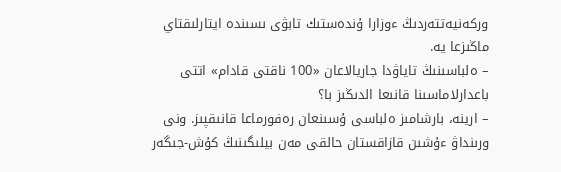وركەنيەتتەردىڭ ءوزارا ۇندەستىك تابۋى ىسىندە ايتارلىقتاي ماڭىزعا يە.
– ەلباسىنىڭ تاياۋدا جاريالاعان «100 ناقتى قادام» اتتى باعدارلاماسىنا قانىعا الدىڭىز با؟
– ارينە، بارشامىز ەلباسى ۇسىنعان رەفورماعا قانىقپىز. ونى ورىنداۋ ءۇشىن قازاقستان حالقى مەن بيلىگىنىڭ كۇش-جىگەر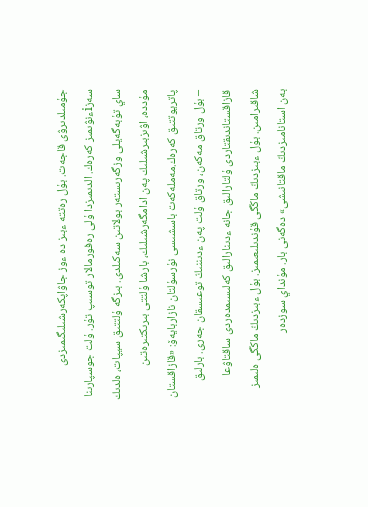جۇمىلدىرۋى قاجەت. بۇل رەتتە ءبىز دە ءوز جاۋاپكەرشىلىگىمىزدى سەزiءنۋىمىز كەرەك. الدىمىزدا ۇلى رەفورمالار توسىپ تۇر. ۇلت جوسپارىنا ساي تۇبەگەيلى وزگەرىستەر بولاتىن سەكىلدى. بىزگە ۇلتتىق سيپات، ەلدىك مۇددە، اۋىزبىرشىلىك پەن ادامگەرشىلىك، بارشا ۇلتتى بىرىكتىرەتىن پاتريوتتىق كەرەك.مەملەكەت باسشىسى نۇرسۇلتان نازاربايەۆ: «قازاقستان – بۇل ورتاق مەكەن، ورتاق ۇلت پەن ءدىننىڭ توعىسقان جەرى. بارلىق قازاقستاندىقتاردى ۇلتارالىق جانە ءدىنارالىق كەلىسىمدەردى ساقتاۋعا شاقىرامىن. بۇل ءبىزدىڭ ماڭگى قۇندىلىعىمىز. بۇل ءبىزدىڭ ماڭگى ەلىمىز بەن استانامىزدىڭ ماقتانىشى» دەگەنى بار. مۇنداي سوزدەر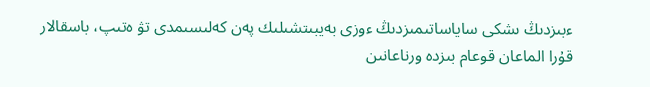ءبىزدىڭ ىشكى ساياساتىمىزدىڭ ءوزى بەيبىتشىلىك پەن كەلىسىمدى تۋ ەتىپ، باسقالار قۇرا الماعان قوعام بىزدە ورناعانىن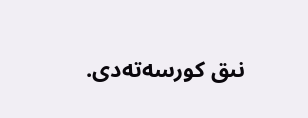نىق كورسەتەدى.